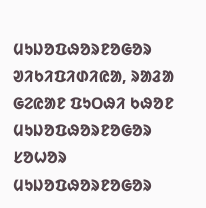ᱢᱩᱡᱚᱯᱷᱚᱨᱱᱚᱜᱚᱨ
ᱣᱤᱠᱤᱯᱤᱰᱤᱭᱟ, ᱨᱟᱲᱟ ᱜᱮᱭᱟᱱ ᱯᱩᱛᱷᱤ ᱠᱷᱚᱱ
ᱢᱩᱡᱚᱯᱷᱚᱨᱱᱚᱜᱚᱨ
ᱥᱚᱦᱚᱨ
ᱢᱩᱡᱚᱯᱷᱚᱨᱱᱚᱜᱚᱨ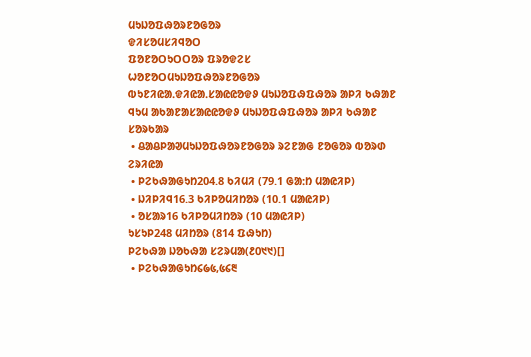ᱢᱩᱡᱚᱯᱷᱚᱨᱱᱚᱜᱚᱨ
ᱫᱤᱥᱚᱢᱥᱤᱧᱚᱛ
ᱯᱚᱱᱚᱛᱩᱛᱛᱚᱨ ᱯᱨᱚᱫᱮᱥ
ᱦᱚᱱᱚᱛᱢᱩᱡᱚᱯᱷᱚᱨᱱᱚᱜᱚᱨ
ᱵᱩᱱᱤᱭᱟᱹᱫᱤᱭᱟᱹᱥᱟᱭᱭᱚᱫᱽ ᱢᱩᱡᱚᱯᱷᱯᱷᱚᱨ ᱟᱞᱤ ᱠᱷᱟᱱ
ᱧᱩᱢ ᱟᱠᱟᱱᱟᱥᱟᱭᱭᱚᱫᱽ ᱢᱩᱡᱚᱯᱷᱯᱷᱚᱨ ᱟᱞᱤ ᱠᱷᱟᱱ
ᱥᱚᱨᱠᱟᱨ
 • ᱪᱟᱪᱞᱟᱣᱢᱩᱡᱚᱯᱷᱚᱨᱱᱚᱜᱚᱨ ᱨᱮᱱᱟᱜ ᱱᱚᱜᱚᱨ ᱵᱚᱨᱰ
ᱮᱨᱤᱭᱟ
 • ᱞᱮᱠᱷᱟᱜᱩᱴ204.8 ᱠᱤᱢᱤ (79.1 ᱜᱟᱺᱴ ᱢᱟᱭᱤᱞ)
 • ᱡᱤᱞᱤᱧ16.3 ᱠᱤᱞᱚᱢᱤᱴᱚᱨ (10.1 ᱢᱟᱭᱤᱞ)
 • ᱚᱥᱟᱨ16 ᱠᱤᱞᱚᱢᱤᱴᱚᱨ (10 ᱢᱟᱭᱤᱞ)
ᱩᱥᱩᱞ248 ᱢᱤᱴᱚᱨ (814 ᱯᱷᱩᱴ)
ᱞᱮᱠᱷᱟ ᱡᱚᱠᱷᱟ ᱥᱮᱨᱢᱟ(᱒᱐᱑᱑)[]
 • ᱞᱮᱠᱷᱟᱜᱩᱴ᱔᱙᱕,᱕᱔᱓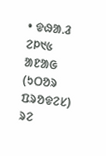• ᱫᱷᱟᱹᱲ ᱮᱞ᱑᱕ ᱟᱱᱟᱜ (ᱩᱛᱚᱨ ᱯᱨᱚᱫᱮᱥ) ᱨᱮ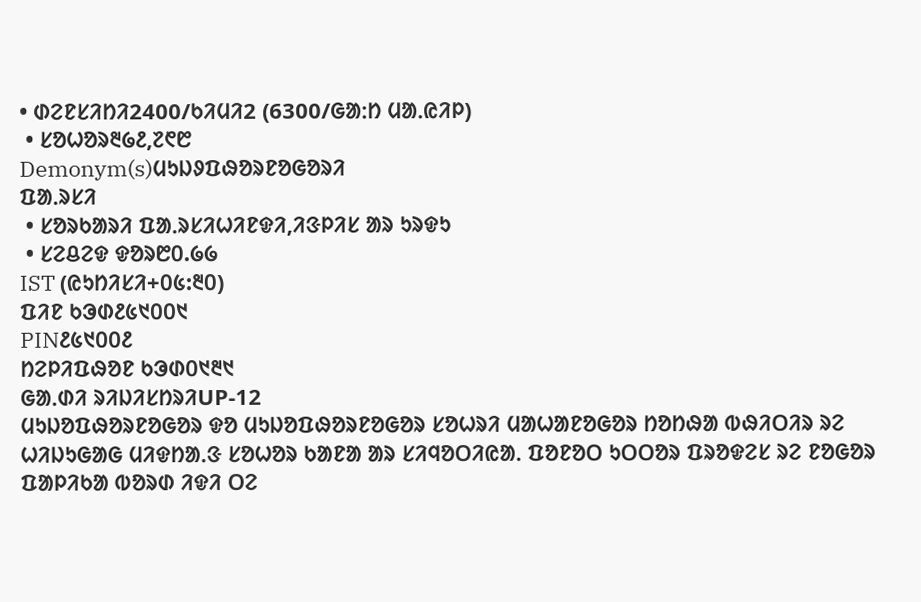• ᱰᱮᱱᱥᱤᱴᱤ2400/ᱠᱤᱢᱤ2 (6300/ᱜᱟᱺᱴ ᱢᱟᱹᱭᱤᱞ)
 • ᱥᱚᱦᱚᱨ᱓᱙᱒,᱗᱖᱘
Demonym(s)ᱢᱩᱡᱽᱯᱷᱚᱨᱱᱚᱜᱚᱨᱤ
ᱯᱟᱹᱨᱥᱤ
 • ᱥᱚᱨᱠᱟᱨᱤ ᱯᱟᱹᱨᱥᱤᱦᱤᱱᱫᱤ,ᱤᱝᱞᱤᱥ ᱟᱨ ᱩᱨᱫᱩ
 • ᱥᱮᱪᱮᱫ ᱫᱚᱨ᱘᱐.᱙᱙
IST (ᱭᱩᱴᱤᱥᱤ+᱐᱕:᱓᱐)
ᱯᱤᱱ ᱠᱳᱰ᱒᱕᱑᱐᱐᱑
PIN᱒᱕᱑᱐᱐᱒
ᱴᱮᱞᱤᱯᱷᱚᱱ ᱠᱳᱰ᱐᱑᱓᱑
ᱜᱟᱹᱰᱤ ᱨᱤᱡᱤᱥᱴᱨᱤUP-12
ᱢᱩᱡᱚᱯᱷᱚᱨᱱᱚᱜᱚᱨ ᱫᱚ ᱢᱩᱡᱚᱯᱷᱚᱨᱱᱚᱜᱚᱨ ᱥᱚᱦᱨᱤ ᱢᱟᱦᱟᱱᱚᱜᱚᱨ ᱴᱚᱴᱷᱟ ᱵᱷᱤᱛᱤᱨ ᱨᱮ ᱦᱤᱡᱩᱜᱟᱜ ᱢᱤᱫᱴᱟᱹᱝ ᱥᱚᱦᱚᱨ ᱠᱟᱱᱟ ᱟᱨ ᱥᱤᱧᱚᱛᱤᱭᱟᱹ ᱯᱚᱱᱚᱛ ᱩᱛᱛᱚᱨ ᱯᱨᱚᱫᱮᱥ ᱨᱮ ᱱᱚᱜᱚᱨ ᱯᱟᱞᱤᱠᱟ ᱵᱚᱨᱰ ᱤᱫᱤ ᱛᱮ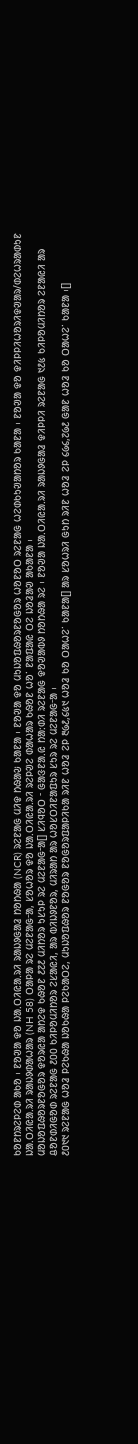ᱠᱚᱱᱴᱨᱮᱞᱮᱰ ᱟᱠᱚ ᱾ ᱱᱚᱣᱟ ᱫᱚ ᱡᱟᱹᱛᱤᱭᱟᱹᱨᱤ ᱨᱟᱡᱽᱜᱟᱲ ᱴᱚᱴᱷᱟ (NCR) ᱨᱮᱱᱟᱜ ᱢᱤᱫ ᱴᱷᱟᱶ ᱠᱟᱱᱟ ᱾ ᱱᱚᱣᱟ ᱫᱚ ᱢᱩᱡᱚᱯᱷᱚᱨᱱᱚᱜᱚᱨ ᱦᱚᱱᱚᱛ ᱨᱮᱱᱟᱜ ᱦᱮᱰᱠᱩᱣᱟᱴᱚᱨ ᱠᱟᱱᱟ ᱾ ᱱᱚᱣᱟ ᱫᱚ ᱫᱤᱞᱞᱤᱦᱚᱨᱤᱫᱣᱟᱨ/ᱰᱮᱦᱨᱟᱰᱩᱱ ᱡᱟᱹᱛᱤᱭᱟᱹᱨᱤ ᱨᱟᱡᱽᱰᱟᱦᱟᱨ (NH 58) ᱛᱟᱞᱟ ᱨᱮ ᱢᱮᱱᱟᱜᱼᱟ, ᱥᱚᱦᱚᱨ ᱫᱚ ᱡᱟᱹᱛᱤᱭᱟᱹᱨᱤ ᱨᱮᱞᱣᱮ ᱰᱟᱦᱟᱨ ᱠᱷᱚᱱ ᱦᱚᱸ ᱱᱟᱯᱟᱭ ᱛᱮ ᱡᱚᱲᱟᱣ ᱟᱠᱟᱱᱟ ᱾
ᱢᱚᱡᱚᱯᱷᱚᱨᱱᱚᱜᱚᱨ ᱫᱚᱨᱭᱟ ᱟᱴᱮᱫ ᱠᱷᱚᱱ ᱒᱗᱒ ᱢᱤᱴᱚᱨ ᱩᱥᱩᱞ ᱨᱮ ᱢᱮᱱᱟᱜᱼᱟ[] ᱥᱤᱧᱚᱛ ᱼ ᱜᱟᱝᱱᱟᱹᱭ ᱴᱟᱺᱰᱤ ᱨᱮᱱᱟᱜ ᱫᱚᱣᱟᱵᱽ ᱴᱚᱴᱷᱟ ᱨᱮ ᱾ ᱱᱚᱣᱟ ᱡᱟᱹᱛᱤᱭᱟᱹᱨᱤ ᱨᱟᱡᱽᱜᱟᱲ ᱫᱤᱞᱞᱤ ᱨᱮᱱᱟᱜ ᱑᱒᱕ ᱠᱤᱞᱚᱢᱤᱴᱚᱨ ᱮᱱᱟᱭᱤ ᱟᱨ ᱪᱚᱱᱰᱤᱜᱚᱰ ᱨᱮᱱᱟᱜ ᱒᱐᱐ ᱠᱤᱞᱚᱢᱤᱴᱚᱨ ᱮᱥᱟᱭᱤ, ᱟᱨ ᱵᱤᱡᱽᱱᱚᱨ, ᱢᱤᱨᱟᱴ ᱟᱨ ᱦᱚᱥᱛᱤᱱᱟᱯᱩᱨ ᱥᱩᱨ ᱨᱮ ᱢᱮᱱᱟᱜᱼᱟ ᱾
᱒᱐᱑᱑ ᱨᱮᱱᱟᱜ ᱦᱚᱲ ᱞᱮᱠᱷᱟ ᱡᱚᱠᱷᱟ ᱞᱮᱠᱟᱛᱮ, ᱢᱩᱡᱚᱯᱷᱚᱨ ᱱᱚᱜᱚᱨ ᱱᱚᱜᱚᱨᱯᱟᱞᱤᱠᱟ ᱨᱤᱱ ᱦᱚᱲ ᱮᱞ ᱓᱙᱒,᱔᱕᱑ ᱦᱚᱲ ᱠᱚ ᱛᱟᱦᱮᱸ ᱠᱟᱱᱟ[] ᱟᱨ ᱥᱚᱦᱨᱤ ᱜᱩᱴ ᱨᱤᱱ ᱦᱚᱲ ᱮᱞ ᱔᱙᱔,᱗᱙᱒ ᱜᱟᱱ ᱦᱚᱲ ᱠᱚ ᱛᱟᱦᱮᱸ ᱠᱟᱱᱟ ᱾[]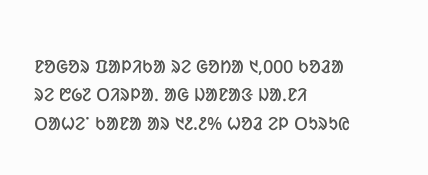ᱱᱚᱜᱚᱨ ᱯᱟᱞᱤᱠᱟ ᱨᱮ ᱜᱚᱴᱟ ᱑,᱐᱐᱐ ᱠᱚᱲᱟ ᱨᱮ ᱘᱙᱗ ᱛᱤᱨᱞᱟᱹ ᱟᱜ ᱡᱟᱱᱟᱝ ᱡᱟᱹᱱᱤ ᱛᱟᱦᱮᱸ ᱠᱟᱱᱟ ᱟᱨ ᱑᱒.᱒% ᱦᱚᱲ ᱮᱞ ᱛᱩᱨᱩᱭ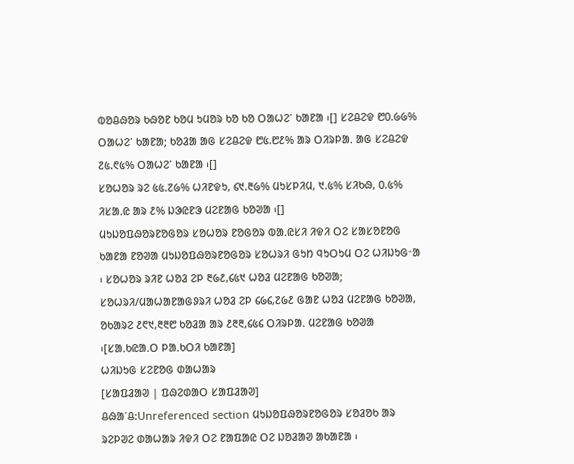ᱵᱚᱪᱷᱚᱨ ᱠᱷᱚᱱ ᱠᱚᱢ ᱩᱢᱚᱨ ᱠᱚ ᱠᱚ ᱛᱟᱦᱮᱸ ᱠᱟᱱᱟ ᱾[] ᱥᱮᱪᱮᱫ ᱘᱐.᱙᱙% ᱛᱟᱦᱮᱸ ᱠᱟᱱᱟ; ᱠᱚᱲᱟ ᱟᱜ ᱥᱮᱪᱮᱫ ᱘᱕.᱘᱒% ᱟᱨ ᱛᱤᱨᱞᱟᱹ ᱟᱜ ᱥᱮᱪᱮᱫ ᱗᱕.᱖᱕% ᱛᱟᱦᱮᱸ ᱠᱟᱱᱟ ᱾[]
ᱥᱚᱦᱚᱨ ᱨᱮ ᱕᱕.᱗᱙% ᱦᱤᱱᱫᱩ, ᱔᱑.᱓᱙% ᱢᱩᱥᱞᱤᱢ, ᱑.᱕% ᱥᱤᱠᱷ, ᱐.᱕% ᱤᱥᱟᱹᱭ ᱟᱨ ᱒% ᱡᱳᱭᱱᱳ ᱢᱮᱱᱟᱜ ᱠᱚᱣᱟ ᱾[]
ᱢᱩᱡᱚᱯᱷᱚᱨᱱᱚᱜᱚᱨ ᱥᱚᱦᱚᱨ ᱱᱚᱜᱚᱨ ᱵᱟᱹᱭᱥᱤ ᱤᱫᱤ ᱛᱮ ᱥᱟᱥᱚᱱᱚᱜ ᱠᱟᱱᱟ ᱱᱚᱣᱟ ᱢᱩᱡᱚᱯᱷᱚᱨᱱᱚᱜᱚᱨ ᱥᱚᱦᱨᱤ ᱜᱩᱴ ᱧᱩᱛᱩᱢ ᱛᱮ ᱦᱤᱡᱩᱜᱼᱟ ᱾ ᱥᱚᱦᱚᱨ ᱨᱤᱱ ᱦᱚᱲ ᱮᱞ ᱓᱙᱒,᱔᱕᱑ ᱦᱚᱲ ᱢᱮᱱᱟᱜ ᱠᱚᱣᱟ; ᱥᱚᱦᱨᱤ/ᱢᱟᱦᱟᱱᱟᱜᱽᱨᱤ ᱦᱚᱲ ᱮᱞ ᱔᱙᱔,᱗᱙᱒ ᱜᱟᱱ ᱦᱚᱲ ᱢᱮᱱᱟᱜ ᱠᱚᱣᱟ, ᱚᱠᱟᱨᱮ ᱒᱖᱑,᱓᱓᱘ ᱠᱚᱲᱟ ᱟᱨ ᱒᱓᱓,᱔᱕᱔ ᱛᱤᱨᱞᱟᱹ ᱢᱮᱱᱟᱜ ᱠᱚᱣᱟ ᱾[ᱥᱟᱹᱠᱭᱟᱹᱛ ᱞᱟᱹᱠᱛᱤ ᱠᱟᱱᱟ]
ᱦᱤᱡᱩᱜ ᱥᱮᱱᱚᱜ ᱰᱟᱦᱟᱨ
[ᱥᱟᱯᱲᱟᱣ | ᱯᱷᱮᱰᱟᱛ ᱥᱟᱯᱲᱟᱣ]
ᱪᱷᱟᱸᱪ:Unreferenced section ᱢᱩᱡᱚᱯᱷᱚᱨᱱᱚᱜᱚᱨ ᱥᱚᱲᱚᱠ ᱟᱨ ᱨᱮᱞᱣᱮ ᱰᱟᱦᱟᱨ ᱤᱫᱤ ᱛᱮ ᱱᱟᱯᱟᱭ ᱛᱮ ᱡᱚᱲᱟᱣ ᱟᱠᱟᱱᱟ ᱾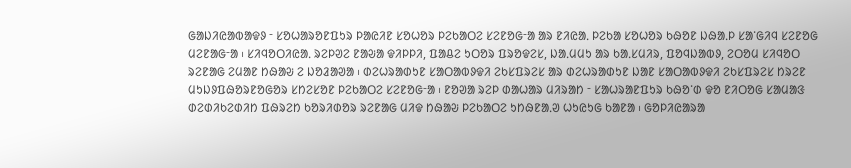ᱜᱟᱡᱤᱭᱟᱵᱟᱫᱽ ᱼ ᱥᱚᱦᱟᱨᱚᱱᱯᱩᱨ ᱞᱟᱭᱤᱱ ᱥᱚᱦᱚᱨ ᱞᱮᱠᱟᱛᱮ ᱥᱮᱱᱚᱜᱼᱟ ᱟᱨ ᱱᱤᱭᱟᱹ ᱞᱮᱠᱟ ᱥᱚᱦᱚᱨ ᱠᱷᱚᱱ ᱡᱷᱟᱹᱞ ᱥᱟᱸᱜᱤᱧ ᱥᱮᱱᱚᱜ ᱢᱮᱱᱟᱜᱼᱟ ᱾ ᱥᱤᱧᱚᱛᱤᱭᱟᱹ ᱨᱮᱞᱣᱮ ᱱᱟᱶᱟ ᱫᱤᱞᱞᱤ, ᱯᱟᱪᱮ ᱩᱛᱚᱨ ᱯᱨᱚᱫᱮᱥ, ᱡᱟᱹᱢᱢᱩ ᱟᱨ ᱠᱟᱹᱥᱢᱤᱨ, ᱯᱚᱧᱡᱟᱵᱽ, ᱮᱛᱚᱢ ᱥᱤᱧᱚᱛ ᱨᱮᱱᱟᱜ ᱮᱢᱟᱱ ᱴᱷᱟᱶ ᱮ ᱡᱚᱲᱟᱣᱟ ᱾ ᱰᱮᱦᱨᱟᱰᱩᱱ ᱥᱟᱛᱟᱵᱽᱫᱤ ᱮᱠᱥᱯᱨᱮᱥ ᱟᱨ ᱰᱮᱦᱨᱟᱰᱩᱱ ᱡᱟᱱ ᱥᱟᱛᱟᱵᱽᱫᱤ ᱮᱠᱥᱯᱨᱮᱥ ᱴᱨᱮᱱ ᱢᱩᱡᱽᱯᱷᱚᱨᱱᱚᱜᱚᱨ ᱥᱴᱮᱥᱚᱱ ᱞᱮᱠᱟᱛᱮ ᱥᱮᱱᱚᱜᱼᱟ ᱾ ᱱᱚᱣᱟ ᱨᱮᱞ ᱰᱟᱦᱟᱨ ᱢᱤᱨᱟᱴ ᱼ ᱥᱟᱦᱨᱟᱱᱯᱩᱨ ᱠᱷᱚᱸᱰ ᱫᱚ ᱱᱤᱛᱚᱜ ᱥᱟᱢᱟᱝ ᱰᱮᱰᱤᱠᱮᱰᱤᱴ ᱯᱷᱨᱮᱴ ᱠᱚᱨᱤᱰᱚᱨ ᱨᱮᱱᱟᱜ ᱢᱤᱫ ᱴᱷᱟᱶ ᱞᱮᱠᱟᱛᱮ ᱩᱴᱷᱱᱟᱹᱣ ᱦᱩᱭᱩᱜ ᱠᱟᱱᱟ ᱾ ᱜᱚᱞᱤᱭᱟᱨᱟ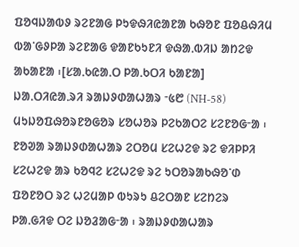ᱯᱚᱧᱡᱟᱵᱽ ᱨᱮᱱᱟᱜ ᱞᱩᱫᱷᱤᱭᱟᱱᱟ ᱠᱷᱚᱱ ᱯᱚᱪᱷᱤᱢ ᱵᱟᱸᱜᱽᱞᱟ ᱨᱮᱱᱟᱜ ᱫᱟᱱᱠᱩᱱᱤ ᱫᱷᱟᱹᱵᱤᱡ ᱟᱴᱮᱫ ᱟᱠᱟᱱᱟ ᱾[ᱥᱟᱹᱠᱭᱟᱹᱛ ᱞᱟᱹᱠᱛᱤ ᱠᱟᱱᱟ]
ᱡᱟᱹᱛᱤᱭᱟᱹᱨᱤ ᱨᱟᱡᱽᱰᱟᱦᱟᱨ ᱼ᱕᱘ (NH-58) ᱢᱩᱡᱚᱯᱷᱚᱨᱱᱚᱜᱚᱨ ᱥᱚᱦᱚᱨ ᱞᱮᱠᱟᱛᱮ ᱥᱮᱱᱚᱜᱼᱟ ᱾ ᱱᱚᱣᱟ ᱨᱟᱡᱽᱰᱟᱦᱟᱨ ᱮᱛᱚᱢ ᱥᱮᱦᱮᱫ ᱨᱮ ᱫᱤᱞᱞᱤ ᱥᱮᱦᱮᱫ ᱟᱨ ᱠᱚᱧᱮ ᱥᱮᱦᱮᱫ ᱨᱮ ᱩᱛᱚᱨᱟᱠᱷᱚᱸᱰ ᱯᱚᱱᱚᱛ ᱨᱮ ᱦᱮᱢᱟᱞ ᱵᱩᱨᱩ ᱪᱮᱛᱟᱱ ᱥᱮᱴᱮᱨ ᱞᱟᱹᱜᱤᱫ ᱛᱮ ᱡᱚᱲᱟᱜᱼᱟ ᱾ ᱨᱟᱡᱽᱰᱟᱦᱟᱨ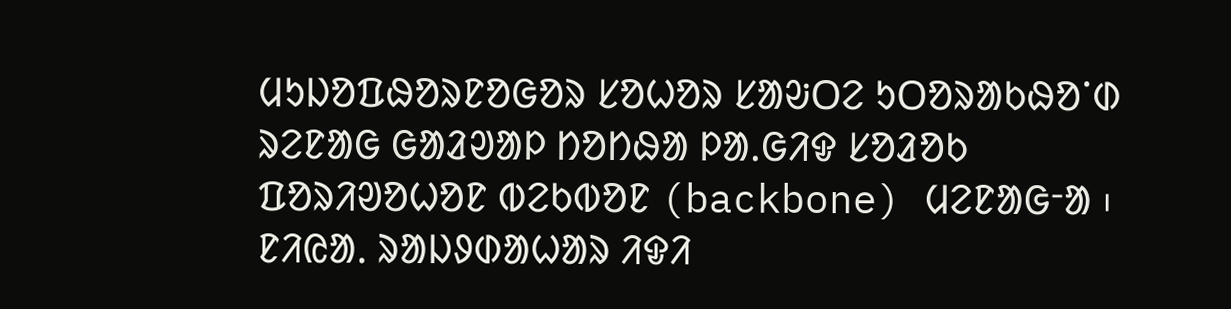ᱢᱩᱡᱚᱯᱷᱚᱨᱱᱚᱜᱚᱨ ᱥᱚᱦᱚᱨ ᱥᱟᱶᱛᱮ ᱩᱛᱚᱨᱟᱠᱷᱚᱸᱰ ᱨᱮᱱᱟᱜ ᱜᱟᱲᱣᱟᱞ ᱴᱚᱴᱷᱟ ᱞᱟᱹᱜᱤᱫ ᱥᱚᱲᱚᱠ ᱯᱚᱨᱤᱣᱚᱦᱚᱱ ᱵᱮᱠᱵᱚᱱ (backbone) ᱢᱮᱱᱟᱜᱼᱟ ᱾ ᱱᱤᱭᱟᱹ ᱨᱟᱡᱽᱰᱟᱦᱟᱨ ᱤᱫᱤ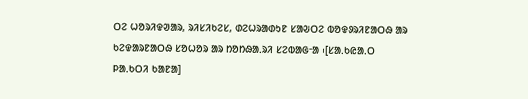ᱛᱮ ᱦᱚᱨᱤᱫᱣᱟᱨ, ᱨᱤᱥᱤᱠᱮᱥ, ᱰᱮᱦᱨᱟᱰᱩᱱ ᱥᱟᱶᱛᱮ ᱵᱚᱫᱽᱨᱤᱱᱟᱛᱷ ᱟᱨ ᱠᱮᱫᱟᱨᱱᱟᱛᱷ ᱥᱚᱦᱚᱨ ᱟᱨ ᱴᱚᱴᱷᱟᱹᱨᱤ ᱥᱮᱵᱟᱜᱼᱟ ᱾[ᱥᱟᱹᱠᱭᱟᱹᱛ ᱞᱟᱹᱠᱛᱤ ᱠᱟᱱᱟ]